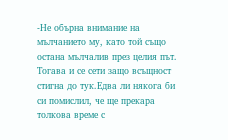-Не обърна внимание на мълчанието му, като той също остана мълчалив през целия път. Тогава и се сети защо всъщност стигна до тук.Едва ли някога би си помислил, че ще прекара толкова време с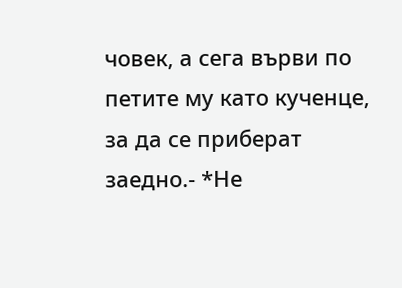човек, а сега върви по петите му като кученце, за да се приберат заедно.- *Не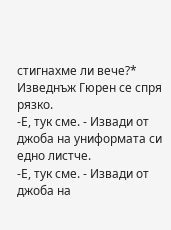стигнахме ли вече?*
Изведнъж Гюрен се спря рязко.
-Е, тук сме. - Извади от джоба на униформата си едно листче.
-Е, тук сме. - Извади от джоба на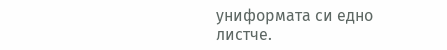униформата си едно листче.